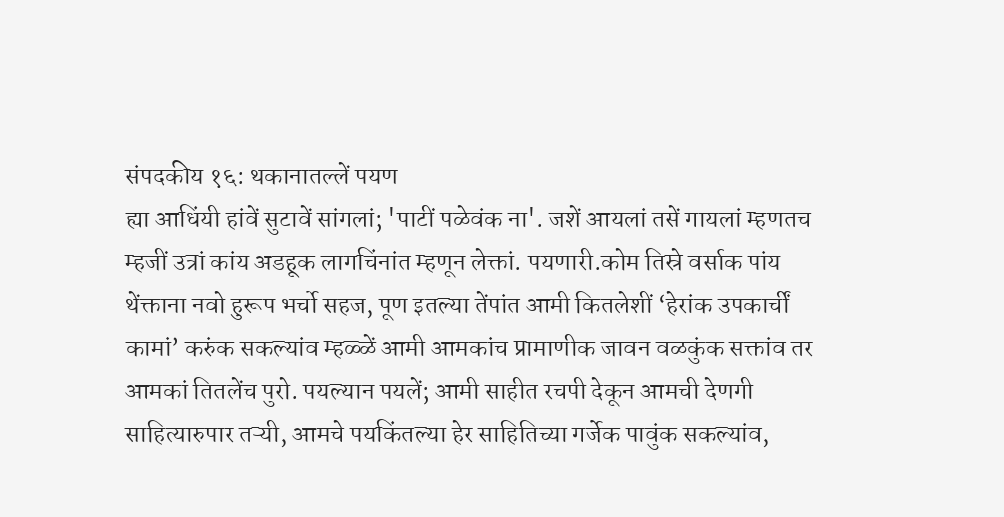संपदकीय १६: थकानातल्लें पयण
ह्या आधिंयी हांवें सुटावें सांगलां; 'पाटीं पळेवंक ना'. जशें आयलां तसें गायलां म्हणतच म्हजीं उत्रां कांय अडहूक लागचिंनांत म्हणून लेक्तां. पयणारी.कोम तिस्रे वर्साक पांय थेंक्ताना नवो हुरूप भर्चो सहज, पूण इतल्या तेंपांत आमी कितलेशीं ‘हेरांक उपकार्चीं कामां’ करुंक सकल्यांव म्हळ्ळें आमी आमकांच प्रामाणीक जावन वळकुंक सक्तांव तर आमकां तितलेंच पुरो. पयल्यान पयलें; आमी साहीत रचपी देकून आमची देणगी साहित्यारुपार तऱ्यी, आमचे पयकिंतल्या हेर साहितिच्या गर्जेक पावुंक सकल्यांव,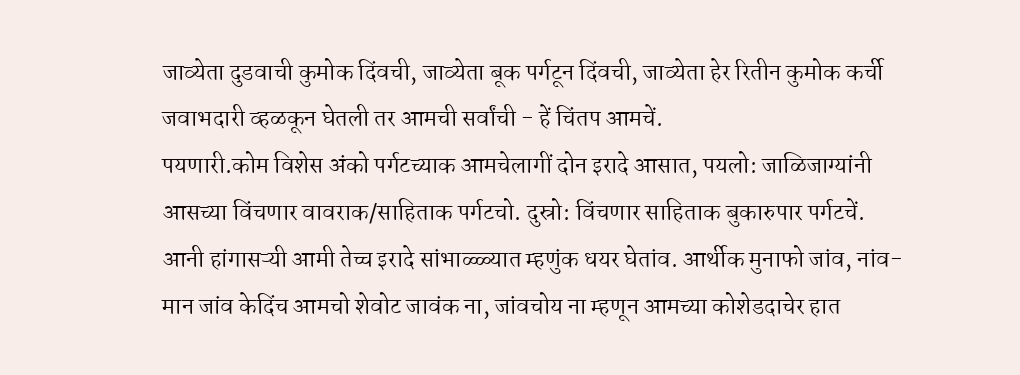जाव्येता दुडवाची कुमोक दिंवची, जाव्येता बूक पर्गटून दिंवची, जाव्येता हेर रितीन कुमोक कर्ची जवाभदारी व्हळकून घेतली तर आमची सर्वांची - हें चिंतप आमचें.
पयणारी.कोम विशेस अंको पर्गटच्याक आमचेलागीं दोन इरादे आसात, पयलो: जाळिजाग्यांनी आसच्या विंचणार वावराक/साहिताक पर्गटचो. दुस्रो: विंचणार साहिताक बुकारुपार पर्गटचें. आनी हांगासऱ्यी आमी तेच्च इरादे सांभाळ्ळ्यात म्हणुंक धयर घेतांव. आर्थीक मुनाफो जांव, नांव-मान जांव केदिंच आमचो शेवोट जावंक ना, जांवचोय ना म्हणून आमच्या कोशेडदाचेर हात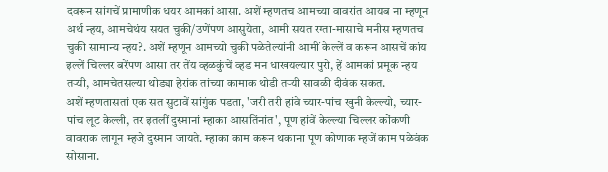दवरून सांगचें प्रामाणीक धयर आमकां आसा. अशें म्हणतच आमच्या वावरांत आयब ना म्हणून अर्थ न्हय, आमचेथंय सयत चुकी/उणेंपण आसुयेता, आमी सयत रग्ता-मासाचे मनीस म्हणतच चुकी सामान्य न्हय?. अशें म्हणून आमच्यो चुकी पळेतेल्यांनी आमीं केल्लें व करून आसचें कांय इल्लें चिल्लर बरेंपण आसा तर तेंय व्हळकुंचें व्हड मन धाखयल्यार पुरो, हें आमकां प्रमूक न्हय तऱ्यी, आमचेतसल्या थोड्या हेरांक तांच्या कामाक थोडी तऱ्यी सावळी दीवंक सकत.
अशें म्हणतासतां एक सत सुटावें सांगुंक पडता, 'जरी तरी हांवे च्यार-पांच खुनी केल्ल्यो, च्यार-पांच लूट केल्ली, तर इतलीं दुस्मानां म्हाका आसतिंनांत', पूण हांवें केल्ल्या चिल्लर कोंकणी वावराक लागून म्हजे दुस्मान जायते. म्हाका काम करून थकाना पूण कोणाक म्हजें काम पळेवंक सोसाना.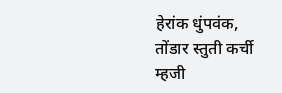हेरांक धुंपवंक, तोंडार स्तुती कर्ची म्हजी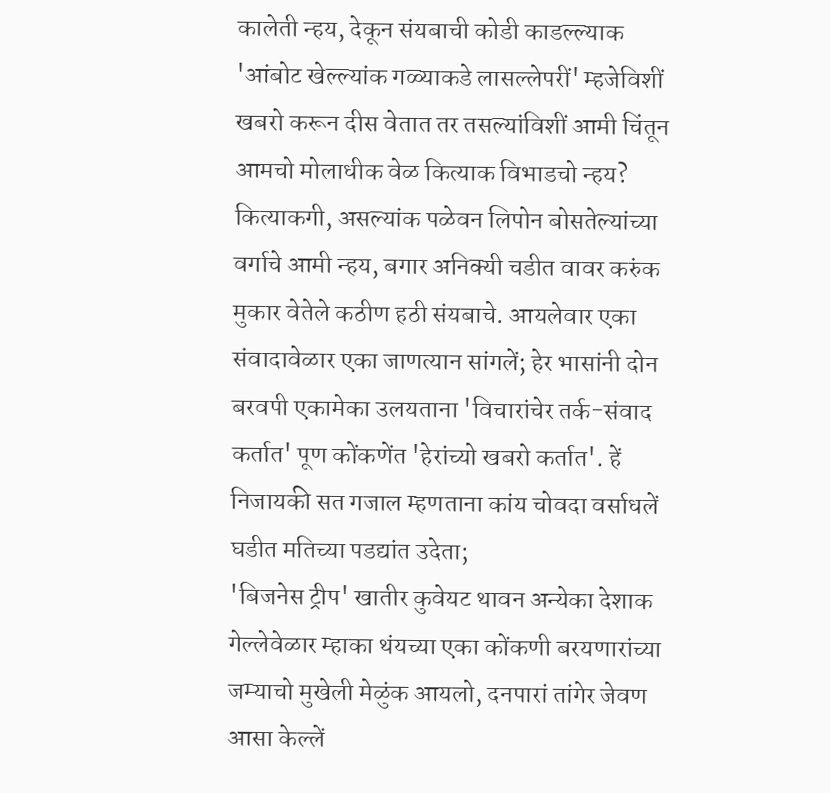कालेती न्हय, देकून संयबाची कोडी काडल्ल्याक 'आंबोट खेल्ल्यांक गळ्याकडे लासल्लेपरीं' म्हजेविशीं खबरो करून दीस वेतात तर तसल्यांविशीं आमी चिंतून आमचो मोलाधीक वेळ कित्याक विभाडचो न्हय? कित्याकगी, असल्यांक पळेवन लिपोन बोसतेल्यांच्या वर्गाचे आमी न्हय, बगार अनिक्यी चडीत वावर करुंक मुकार वेतेले कठीण हठी संयबाचे. आयलेवार एका संवादावेळार एका जाणत्यान सांगलें; हेर भासांनी दोन बरवपी एकामेका उलयताना 'विचारांचेर तर्क-संवाद कर्तात' पूण कोंकणेंत 'हेरांच्यो खबरो कर्तात'. हें निजायकी सत गजाल म्हणताना कांय चोवदा वर्साधलें घडीत मतिच्या पडद्यांत उदेता;
'बिजनेस ट्रीप' खातीर कुवेयट थावन अन्येका देशाक गेल्लेवेळार म्हाका थंयच्या एका कोंकणी बरयणारांच्या जम्याचो मुखेली मेळुंक आयलो, दनपारां तांगेर जेवण आसा केल्लें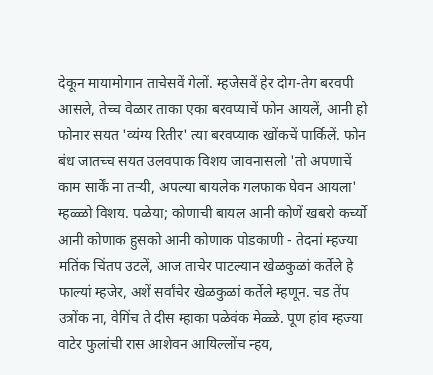देकून मायामोगान ताचेसवें गेलों. म्हजेसवें हेर दोग-तेग बरवपी आसले, तेच्च वेळार ताका एका बरवप्याचें फोन आयलें, आनी हो फोनार सयत 'व्यंग्य रितीर' त्या बरवप्याक खोंकचें पार्किलें. फोन बंध जातच्च सयत उलवपाक विशय जावनासलो 'तो अपणाचें काम सार्कें ना तऱ्यी, अपल्या बायलेक गलफाक घेवन आयला' म्हळ्ळो विशय. पळेया; कोणाची बायल आनी कोणें खबरो कर्च्यो आनी कोणाक हुसको आनी कोणाक पोडकाणी - तेदनां म्हज्या मतिंक चिंतप उटलें, आज ताचेर पाटल्यान खेळकुळां कर्तेले हे फाल्यां म्हजेर, अशें सर्वांचेर खेळकुळां कर्तेले म्हणून. चड तेंप उत्रोंक ना, वेगिंच ते दीस म्हाका पळेवंक मेळ्ळे. पूण हांव म्हज्या वाटेर फुलांची रास आशेवन आयिल्लोंच न्हय,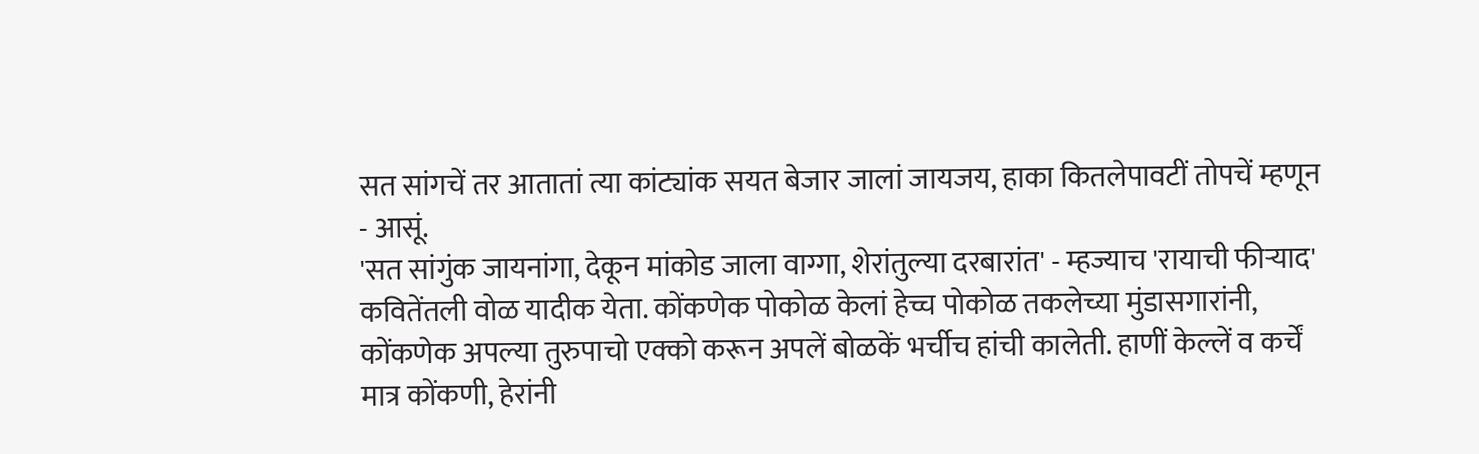सत सांगचें तर आतातां त्या कांट्यांक सयत बेजार जालां जायजय, हाका कितलेपावटीं तोपचें म्हणून - आसूं.
'सत सांगुंक जायनांगा, देकून मांकोड जाला वाग्गा, शेरांतुल्या दरबारांत' - म्हज्याच 'रायाची फीऱ्याद' कवितेंतली वोळ यादीक येता. कोंकणेक पोकोळ केलां हेच्च पोकोळ तकलेच्या मुंडासगारांनी, कोंकणेक अपल्या तुरुपाचो एक्को करून अपलें बोळकें भर्चीच हांची कालेती. हाणीं केल्लें व कर्चें मात्र कोंकणी, हेरांनी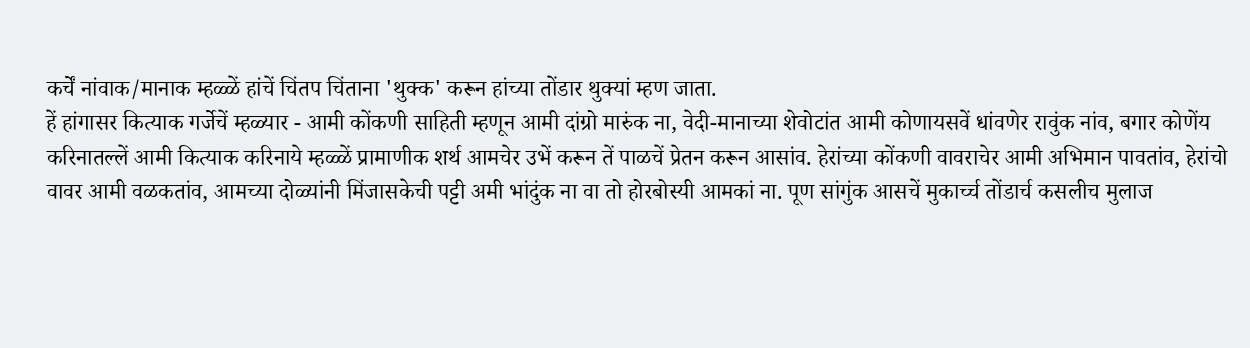कर्चें नांवाक/मानाक म्हळ्ळें हांचें चिंतप चिंताना 'थुक्क' करून हांच्या तोंडार थुक्यां म्हण जाता.
हें हांगासर कित्याक गर्जेचें म्हळ्यार - आमी कोंकणी साहिती म्हणून आमी दांग्रो मारुंक ना, वेदी-मानाच्या शेवोटांत आमी कोणायसवें धांवणेर रावुंक नांव, बगार कोणेंय करिनातल्लें आमी कित्याक करिनाये म्हळ्ळें प्रामाणीक शर्थ आमचेर उभें करून तें पाळचें प्रेतन करून आसांव. हेरांच्या कोंकणी वावराचेर आमी अभिमान पावतांव, हेरांचो वावर आमी वळकतांव, आमच्या दोळ्यांनी मिंजासकेची पट्टी अमी भांदुंक ना वा तो होरबोस्यी आमकां ना. पूण सांगुंक आसचें मुकार्च्च तोंडार्च कसलीच मुलाज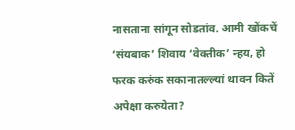नासताना सांगून सोडतांव. आमी खोंकचें ‘संयबाक’ शिवाय ‘वेक्तीक’ न्हय, हो फरक करुंक सकानातल्ल्यां थावन कितें अपेक्षा करुयेता?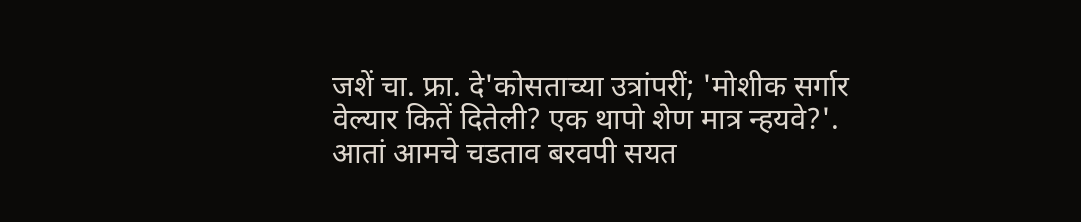जशें चा. फ्रा. दे'कोसताच्या उत्रांपरीं; 'मोशीक सर्गार वेल्यार कितें दितेली? एक थापो शेण मात्र न्हयवे?'. आतां आमचे चडताव बरवपी सयत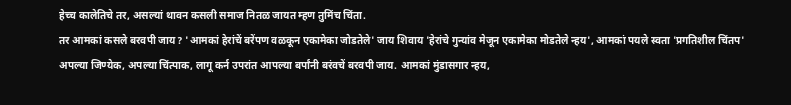हेच्च कालेतिचे तर, असल्यां थावन कसली समाज नितळ जायत म्हण तुमिंच चिंता.
तर आमकां कसले बरवपी जाय? 'आमकां हेरांचें बरेंपण वळकून एकामेका जोडतेले' जाय शिवाय 'हेरांचे गुन्यांव मेजून एकामेका मोडतेले न्हय', आमकां पयले स्वता 'प्रगतिशील चिंतप' अपल्या जिण्येक, अपल्या चिंत्पाक, लागू कर्न उपरांत आपल्या बर्पांनी बरंवचें बरवपी जाय. आमकां मुंडासगार न्हय,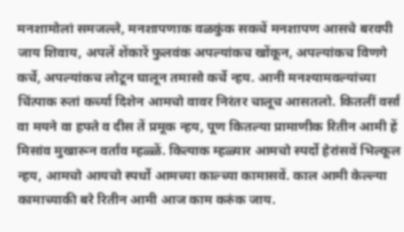मनशामोलां समजल्ले, मनशापणाक वळकुंक सकचें मनशापण आसचे बरवपी जाय शिवाय, अपलें शेंकारें फुलवंक अपल्यांकच खोंकून, अपल्यांकच विणगे कर्चे, अपल्यांकच लोटून घालून तमासो कर्चे न्हय. आनी मनश्यामवल्यांच्या चिंत्पाक रुतां कर्च्या दिशेन आमचो वावर निरंतर चालूच आसतलो. कितलीं वर्सां वा मयने वा हफ्ते व दीस तें प्रमूक न्हय, पूण कितल्या प्रामाणीक रितीन आमी हें मिसांव मुखारून वर्तांव म्हळ्ळें. कित्याक म्हळ्यार आमचो स्पर्दो हेरांसवें भिल्कूल न्हय, आमचो आयचो स्पर्धो आमच्या काल्च्या कामासवें. काल आमी केल्ल्या कामाच्याकी बरे रितीन आमी आज काम करुंक जाय.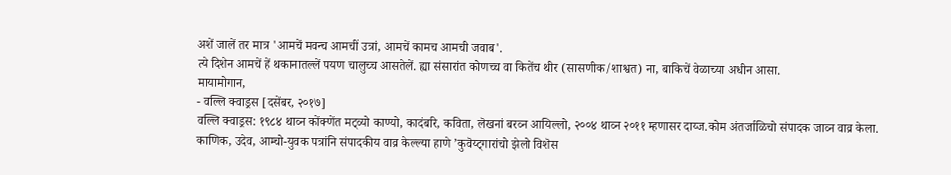अशें जालें तर मात्र 'आमचें मवन्च आमचीं उत्रां, आमचें कामच आमची जवाब'.
त्ये दिशेन आमचें हें थकानातल्लें पयण चालुच्च आसतेलें. ह्या संसारांत कोणच्च वा कितेंच थीर (सासणीक/शाश्वत) ना, बाकिचें वेळाच्या अधीन आसा.
मायामोगान,
- वल्लि क्वाड्रस [दसेंबर, २०१७]
वल्लि क्वाड्रस: १९८४ थाव्न कोंक्णेंत मट्व्यो काण्यो, कादंबरि, कविता, लॆखनां बरव्न आयिल्लो, २००४ थाव्न २०११ म्हणासर दाय्ज.कोम अंतर्जाळिचो संपादक जाव्न वाव्र केला. काणिक, उदेव, आम्चो-युवक पत्रांनि संपादकीय वाव्र केल्ल्या हाणे ’कुवॆय्ट्गारांचो झेलो विशॆस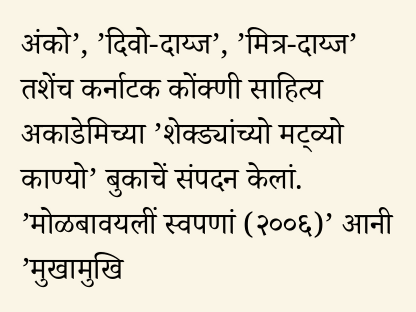अंको’, ’दिवो-दाय्ज’, ’मित्र-दाय्ज’ तशेंच कर्नाटक कोंक्णी साहित्य अकाडेमिच्या ’शेक्ड्यांच्यो मट्व्यो काण्यो’ बुकाचें संपदन केलां. ’मोळबावयलीं स्वपणां (२००६)’ आनी ’मुखामुखि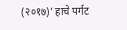(२०१७)’ हाचे पर्गट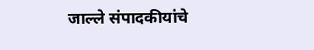जाल्ले संपादकीयांचे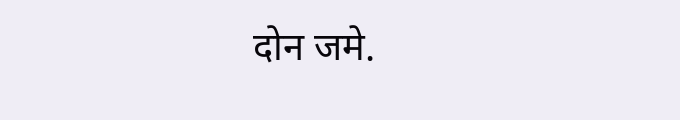दोन जमे.